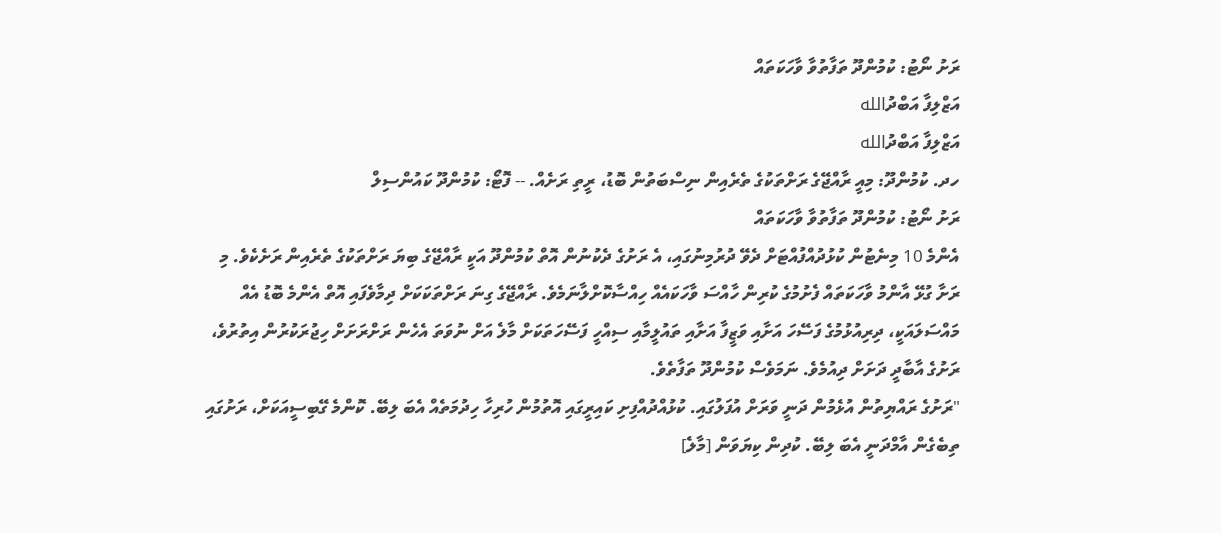ރަށު ނޯޓު: ކުމުންދޫ ތަފާތުވާ ވާހަކަތައް
އަޒްލިފާ އަބްދުالله
އަޒްލިފާ އަބްދުالله
ހދ. ކުމުންދޫ: މިއީ ރާއްޖޭގެ ރަށްތަކުގެ ތެރެއިން ނިސްބަތުން ބޮޑު، ރީތި ރަށެއް. -- ފޮޓޯ: ކުމުންދޫ ކައުންސިލް
ރަށު ނޯޓު: ކުމުންދޫ ތަފާތުވާ ވާހަކަތައް
އެންމެ 10 މިނެޓުން ކުޅުދުއްފުއްޓަށް ދެވޭ ދުރުމިނުގައި، އެ ރަށުގެ ދެކުނުން އޮތް ކުމުންދޫ އަކީ ރާއްޖޭގެ ބިޔަ ރަށްތަކުގެ ތެރެއިން ރަށެކެވެ. މި ރަށާ ގުޅޭ އާންމު ވާހަކަތައް ފެށުމުގެ ކުރިން ހާއްސަ ވާހަކައެއް ހިއްސާކޮށްލާނަމެވެ. ރާއްޖޭގެ ގިނަ ރަށްތަކަކަށް ދިމާވެފައި އޮތް އެންމެ ބޮޑު އެއް މައްސަލައަކީ، ދިރިއުޅުމުގެ ފަސޭހަ އަށާއި ވަޒީފާ އަށާއި ތައުލީމާއި ސިއްހީ ފަސޭހަތަކަށް މާލެ އަށް ނުވަތަ އެހެން ރަށްރަށަށް ހިޖުރަކުރުން އިތުރުވެ، ރަށުގެ އާބާދީ ދަށަށް ދިއުމެވެ. ނަމަވެސް ކުމުންދޫ ތަފާތެވެ.
"ރަށުގެ ރައްޔިތުން އުޅެމުން ދަނީ ވަރަށް އުފަލުގައި. ކުޅުއްދުއްފިށި ކައިރީގައި އޮތުމުން ހުރިހާ ހިދުމަތެއް އެބަ ލިބޭ. ކޮންމެ ގޭބިސީއަކަށް، ރަށުގައި ތިބެގެން އާމްދަނީ އެބަ ލިބޭ. ކުދިން ކިޔަވަން [މާލެ]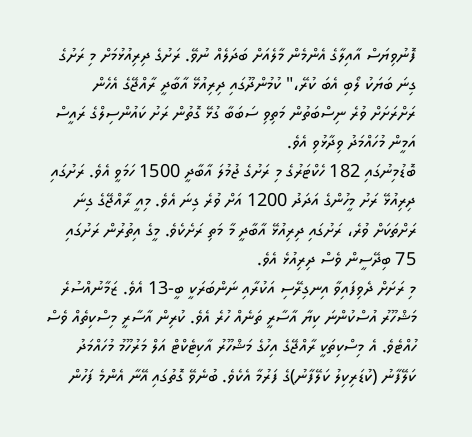ފޮނުވިޔަސް އާއިލާގެ އެންމެން މާލެއަށް ބަދަލެއް ނުވޭ. ރަށުގެ ދިރިއުޅުމަށް މި ރަށުގެ ގިނަ ބަޔަކު ލޯބި އެބަ ކުރޭ،" ކުމުންދޫގައި ދިރިއުޅޭ އާބާދީ ރާއްޖޭގެ އެހެން ރަށްރަށަށް ވުރެ ނިސްބަތުން މަތިވި ސަބަބާ ގުޅޭ ގޮތުން ރަށު ކައުންސިލްގެ ރައީސް އަމީން މުހައްމަދު ވިދާޅުވި އެވެ.
ބޮޑުމިނުގައި 182 ހެކްޓަރުގެ މި ރަށުގެ ޖުމުލަ އާބާދީ 1500 ހަމަވީ އެވެ. ރަށުގައި ދިރިއުޅޭ ރަށު މީހުންގެ އަދަދު 1200 އަށް ވުރެ ގިނަ އެވެ. މިއީ ރާއްޖޭގެ ގިނަ ރަށްތަކަށް ވުރެ، ރަށުގައި ދިރިއުޅޭ އާބާދީ މާ މަތި ރަށެކެވެ. މީގެ އިތުރުން ރަށުގައި 75 ބިދޭސީން ވެސް ދިރިއުޅެ އެވެ.
މި ރަށަށް ދެވިފައިވާ އިނގިރޭސި އަކުރާއި ނަންބަރަކީ ބީ-13 އެވެ. ޒަމާނުއްސުރެ މަޝްހޫރު އުސްކުންނަ ކިޔާ އާސާރީ ތަނެއް ހުރެ އެވެ. ކުރިން އާސާރީ މިސްކިތެއް ވެސް ހުއްޓެވެ. އެ މިސްކިތަކީ ރާއްޖޭގެ އިހުގެ މަޝްހޫރު އާކިޓެކްޓް އަލް މަރުހޫމު މުހައްމަދު ކަލޭފާނު (ކުޑަރިކިލު ކަލޭފާނު)ގެ ފަރުމާ އެކެވެ. ބުނެވޭ ގޮތުގައި އޭނާ އެންމެ ފަހުން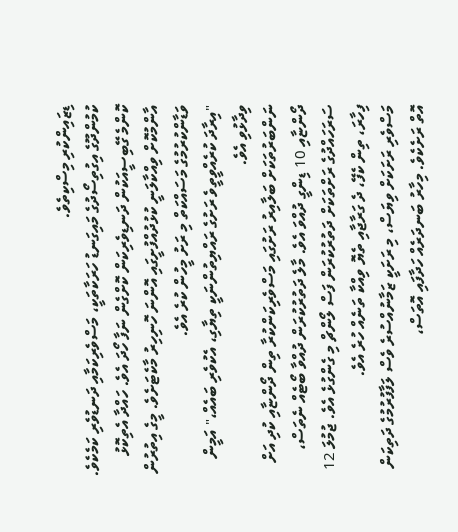ޑިޒައިންކުރި މިސްކިތެވެ.
ކުމުންދޫގެ އިގުތިސޯދުގެ މައިގަނޑު ހަރަކާތަކީ، މަސްވެރިކަމާއި ދަނޑުވެރި ކަމެކެވެ. ކޮންމެ ގޭބިސީއަކުން ދަނޑިވެރިކަން ކޮށްގެން ނަފާ ހޯދަ އެވެ. ހައްދާ އެތިކޮޅު އާންމުކޮށް ވިއްކާލަނީ ކުޅުދުއްފުށީގައި އޮންނަ ހޮނިހިރު މާކެޓަށެވެ. މީގެ އިތުރުން ވަޑާންކުރުމުގެ މަސައްކަތް މި ރަށު މީހުން ކުރެ އެވެ.
"އިރާދަ ކުރެއްވީތީވެ ރަށުގެ ރައްޔިތުންނަކީ ތިޔާގި، އެކުވެރި ބައެއް،" އަމީން ވިދާޅުވި އެވެ.
ނަންބަރުތަކަށް ބަލާއިރު ރަށުގައި މަސްވެރިކަންކުރާ ތިން ދޯންޏާއި ކުދި އަށް ދޯންޏާއި 10 ޑިންގީ ދުއްވަ އެވެ. މާލެ ދަތުރުކުރަން ދުއްވާ ބޯޓެއް ނެތަސް، ސަރަހައްދުގެ ރަށްތަކަށް ދަތުރުކުރަން ފަސް ލޯންޗް މި ގެންގުޅެ އެވެ. ޖުމުލަ 12 ފިހާރަ، ތިން ކެފޭ، ދެ ގަރާޖާއި ތެޔޮ ވިއްކާ ތަނެއް ހުރެ އެވެ.
މަސްވެރި ރަށަކަށް ވިޔަސް، މި ރަށަކީ ޒަމާނުއްސުރެ ވެސް ލަފާފުރުމުގެ ދަތިކަން އޮތް ރަށެކެވެ. މިހާރު ބަނދަރެއް ހަދާފައި އޮތަސް،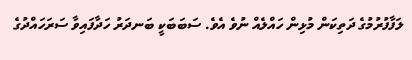ލަފާފުރުމުގެ ދަތިކަން މުޅިން ހައްލެއް ނުވެ އެވެ. ސަބަބަކީ ބަނދަރު ހަދާފައިވާ ސަރަހައްދުގެ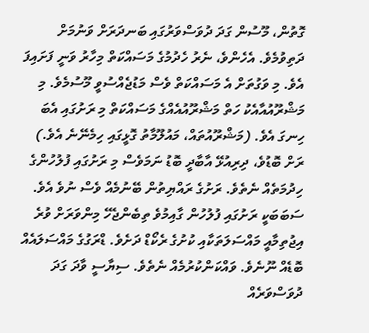ގޮތުން، މޫސުން ގަދަ ދުވަސްވަރުގައި ބަނދަރަށް ވަނުމަށް ދަތިވުމެވެ. އެހެންވެ، ނެރު ހެދުމުގެ މަސައްކަތް މިހާރު ވަނީ ފަށައިފަ އެވެ. މި ވަގުތަށް އެ މަސައްކަތް ވެސް މަޑުޖެއްސުވީ މޫސުމެވެ. މި މަޝްރޫއުއާއެކު ހަތް މަޝްރޫއުއެއްގެ މަސައްކަތް މި ރަށުގައި އެބަ ހިނގަ އެވެ. (މަޝްރޫއުތައް، މައުލޫމާތު ގޮޅީގައި ހިމެނޭނެ އެވެ.)
ރަށް ބޮޑުވެ، ދިރިއުޅޭ އާބާދީ ބޮޑު ނަމަވެސް މި ރަށުގައި ފުލުހުންގެ ހިދުމަތެއް ނެތެވެ. ރަށުގެ ރައްޔިތުން ބޭނުމެއް ވެސް ނުވެ އެވެ. ސަބަބަކީ ރަށުގައި ފުލުހުން ގާއިމުވެ ތިބެންޖެހޭ މިންވަރަށް ވުރެ އިޖުތިމާއީ މައްސަލަތަކާއި ކުށުގެ ރެކޯޑް ދަށެވެ. ޑްރަގުގެ މައްސަލައެއް ބޮޑެއް ނޫނެވެ. ވައްކަންކުރުމެއް ނެތެވެ. ސިޔާސީ ވާދަ ގަދަ ދުވަސްވަރެއް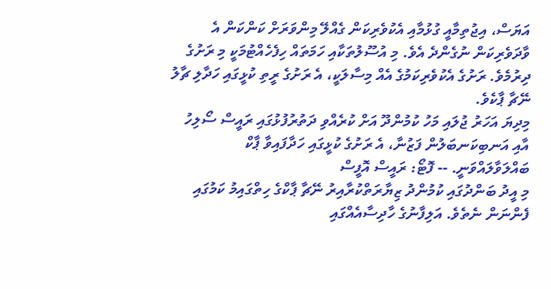އަޔަސް، އިޖުތިމާއީ ގުޅުމާއި އެކުވެރިކަން ގެއްލޭ މިންވަރަށް ކަންކަން އެ ވާދަވެރިކަން ނުގެންދެ އެވެ. މި އުސޫލުތަކާއި ހަމަތައް ހިފެހެއްޓުމަކީ މި ރަށުގެ ދިރުމެވެ. ރަށުގެ އެކުވެރިކަމުގެ އެއް މިސާލަކީ، އެ ރަށުގެ ރީތި ކުޅީގައި ހަދާލި ޗާލު ނޭޗާ ޕާކެވެ.
މިދިޔަ އަހަރު ޖުލައި މަހު ކުމުންދޫ އަށް ކުރެއްވި ދަތުރުފުޅުގައި ރައީސް ސޯލިހު އާއި އަނބިކަނބަލުން ފަޒުނާ، އެ ރަށުގެ ކުޅީގައި ހަދާފައިވާ ޕާކް ބައްލަވާލައްވަނީ. -- ފޮޓޯ: ރައީސް އޮފީސް
މި އީދު ބަންދުގައި ކުމުންދު ޒިޔާރަތްކުރާއިރު ނޭޗާ ޕާކްގެ ހިތްގައިމު ކަމުގައި ފެންނަން ނެތެވެ. އަލިފާނުގެ ހާދިސާއެއްގައި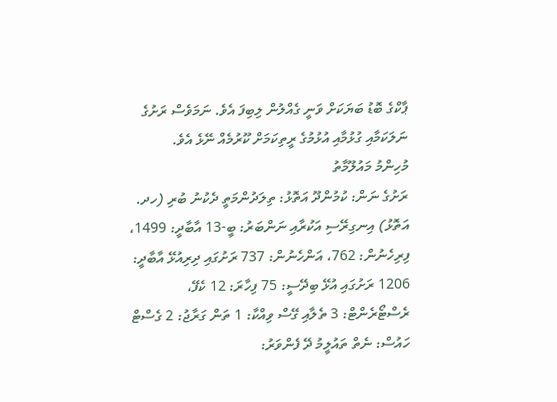ޕާކްގެ ބޮޑު ބަޔަކަށް ވަނީ ގެއްލުން ލިބިފަ އެވެ. ނަމަވެސް ރަށުގެ ނަލަކަމާއި ގުޅުމާއި އުޅުމުގެ ރީތިކަމަށް ކޫރުމެއް ނޭޅެ އެވެ.
މުހިންމު މައުލޫމާތު
ރަށުގެ ނަން: ކުމުންދޫ އަތޮޅު: ތިލަދުންމަތީ ދެކުނު ބުރި (ހދ. އަތޮޅު) އިނގިރޭސި އަކުރާއި ނަންބަރު: ބީ-13 އާބާދީ: 1499، ފިރިހެނުން: 762، އަންހެނުން: 737 ރަށުގައި ދިރިއުޅޭ އާބާދީ: 1206 ރަށުގައި އުޅޭ ބިދޭސީ: 75 ފިހާރަ: 12 ކެފޭ، ރެސްޓޯރެންޓް: 3 ތެލާއި ގޭސް ވިއްކާ: 1 ތަން ގަރާޖު: 2 ގެސްޓް ހައުސް: ނެތް ތައުލީމު ދޭ ފެންވަރު: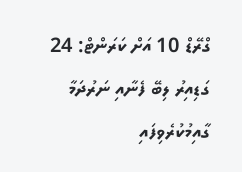ގްރޭޑް 10 އަށް ކަރަންޓް: 24 ގަޑިއިރު ލިބޭ ފެނާއި ނަރުދަމާ ގާއިމުކުރެވިފައި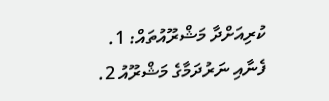ކުރިއަށްދާ މަޝްރޫއުތައް: 1. ފެނާއި ނަރުދަމާގެ މަޝްރޫއު 2.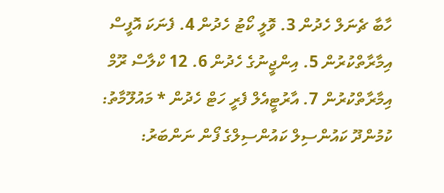ހާބާ ޗެނަލް ހެދުން 3. ވޮލީ ކޯޓު ހެދުން 4. ފެނަކަ އޮފީސް އިމާރާތްކުރުން 5. އިންޖީނުގެ ހެދުން 6. 12 ކްލާސް ރޫމް އިމާރާތްކުރުން 7. އާރުޓީއެލް ފެރީ ހަޓް ހެދުން * މައުލޫމާތު: ކުމުންދޫ ކައުންސިލް ކައުންސިލްގެ ފޯން ނަންބަރު: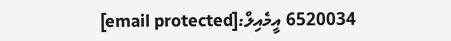6520034 އީމެއިލް:[email protected]